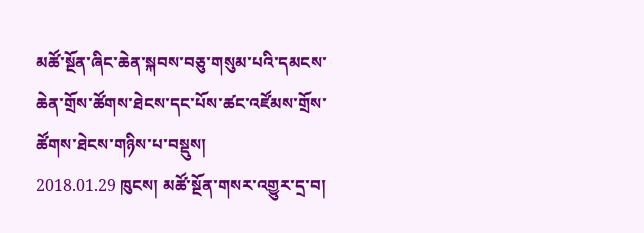མཚོ་སྔོན་ཞིང་ཆེན་སྐབས་བཅུ་གསུམ་པའི་དམངས་ཆེན་གྲོས་ཚོགས་ཐེངས་དང་པོས་ཚང་འཛོམས་གྲོས་ཚོགས་ཐེངས་གཉིས་པ་བསྡུས།
2018.01.29 ཁུངས། མཚོ་སྔོན་གསར་འགྱུར་དྲ་བ།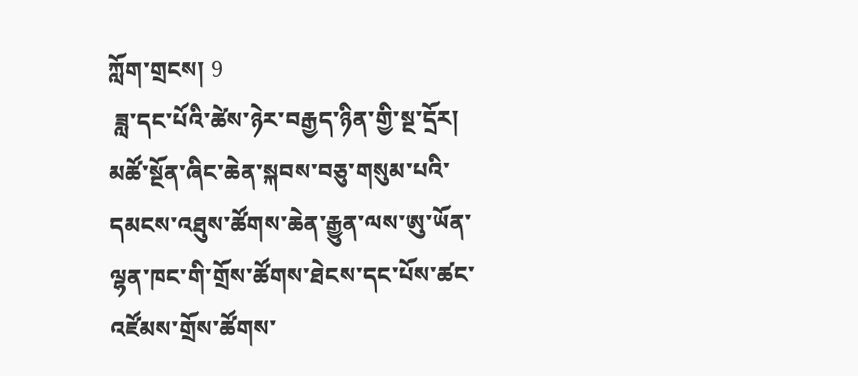ཀློག་གྲངས། 9
 ཟླ་དང་པོའི་ཚེས་ཉེར་བརྒྱད་ཉིན་གྱི་སྔ་དྲོར། མཚོ་སྔོན་ཞིང་ཆེན་སྐབས་བཅུ་གསུམ་པའི་དམངས་འཐུས་ཚོགས་ཆེན་རྒྱུན་ལས་ཨུ་ཡོན་ལྷན་ཁང་གི་གྲོས་ཚོགས་ཐེངས་དང་པོས་ཚང་འཛོམས་གྲོས་ཚོགས་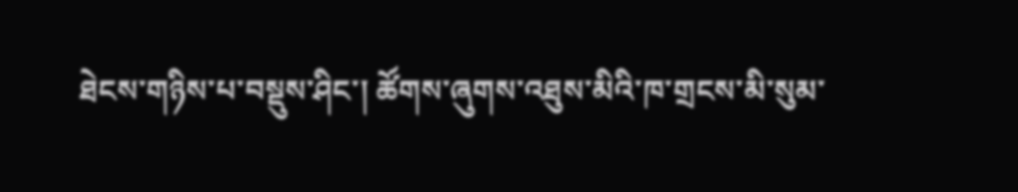ཐེངས་གཉིས་པ་བསྡུས་ཤིང་། ཚོགས་ཞུགས་འཐུས་མིའི་ཁ་གྲངས་མི་སུམ་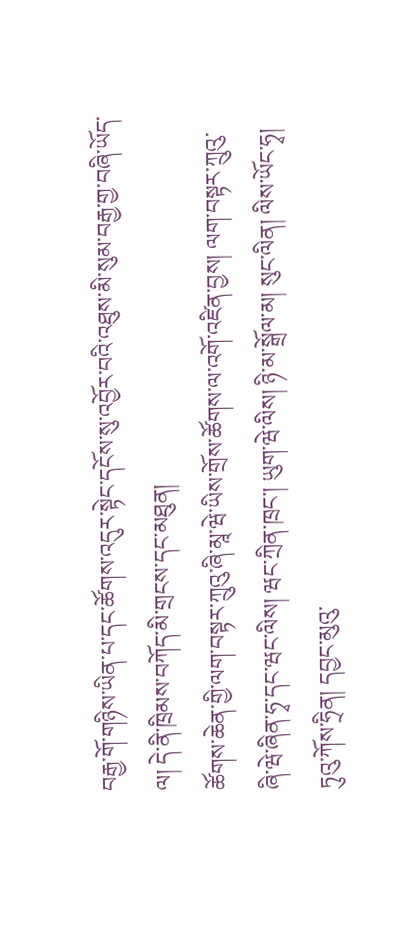བརྒྱ་གོ་གཉིས་ཡིན་པ་དང་ཚོགས་འདུར་སྟེང་དངོས་སུ་འབྱོར་བའི་འཐུས་མི་སུམ་བརྒྱ་གྱ་བཞི་ཡོད་ལ། དེ་ནི་ཁྲིམས་བཀོད་མི་གྲངས་དང་མཐུན།
ཚོགས་ཆེན་གྱི་ལག་བསྟར་ཀྲུའུ་ཞི་མཱ་ཝེ་ཡིས་གྲོས་ཚོགས་ལ་འགོ་འཛིན་བྱས། ལག་བསྟར་ཀྲུའུ་ཞི་ཝེ་ཞིན་ཧྭ་དང་ཝང་ལིས། ཝང་ཀྲིན་ཁྲང་། ཡུག་ཝེ་ལིས། ཉི་མ་སྒྲོལ་མ། སུང་ལིན། ལིས་ཡོང་ཧྭ། ཏུའུ་ཀོས་ཧྲིན། དབྱང་མུའུ་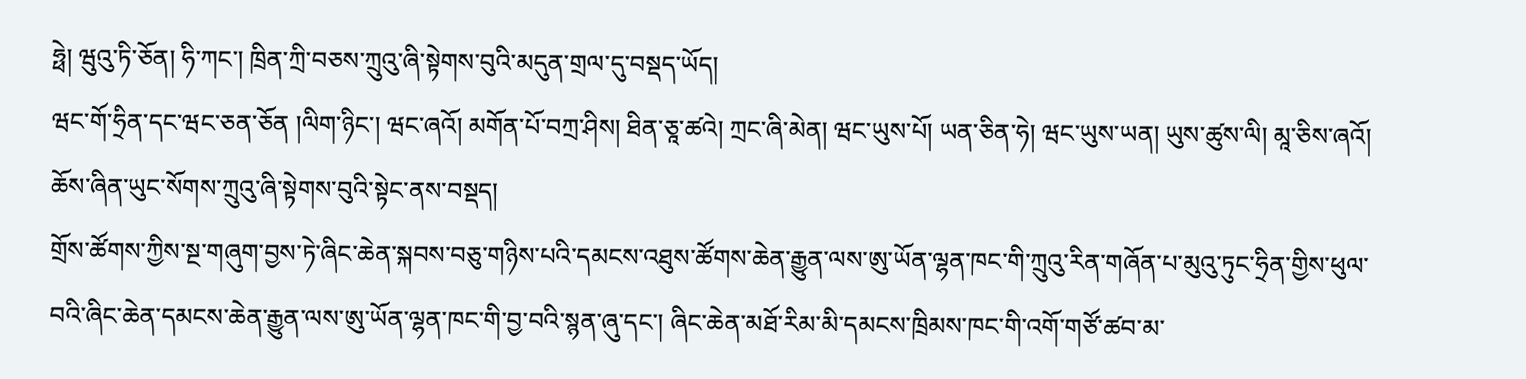ཧྥེ། ཝུའུ་ཏི་ཅོན། ཧི་ཀང་། ཁྲིན་ཀྲི་བཅས་ཀྲུའུ་ཞི་སྟེགས་བུའི་མདུན་གྲལ་དུ་བསྡད་ཡོད།
ཝང་གོ་ཧྲིན་དང་ཝང་ཅན་ཅོན །ལིག་ཉིང་། ཝང་ཞའོ། མགོན་པོ་བཀྲ་ཤིས། ཐིན་ཅཱ་ཚའེ། ཀྲང་ཞི་མེན། ཝང་ཡུས་པོ། ཡན་ཅིན་ཧེ། ཝང་ཡུས་ཡན། ཡུས་ཚུས་ལི། མཱ་ཅིས་ཞའོ། ཆོས་ཞིན་ཡུང་སོགས་ཀྲུའུ་ཞི་སྟེགས་བུའི་སྟེང་ནས་བསྡད།
གྲོས་ཚོགས་ཀྱིས་སྔ་གཞུག་བྱས་ཏེ་ཞིང་ཆེན་སྐབས་བཅུ་གཉིས་པའི་དམངས་འཐུས་ཚོགས་ཆེན་རྒྱུན་ལས་ཨུ་ཡོན་ལྷན་ཁང་གི་ཀྲུའུ་རིན་གཞོན་པ་མུའུ་ཏུང་ཧྲིན་གྱིས་ཕུལ་བའི་ཞིང་ཆེན་དམངས་ཆེན་རྒྱུན་ལས་ཨུ་ཡོན་ལྷན་ཁང་གི་བྱ་བའི་སྙན་ཞུ་དང་། ཞིང་ཆེན་མཐོ་རིམ་མི་དམངས་ཁྲིམས་ཁང་གི་འགོ་གཙོ་ཚབ་མ་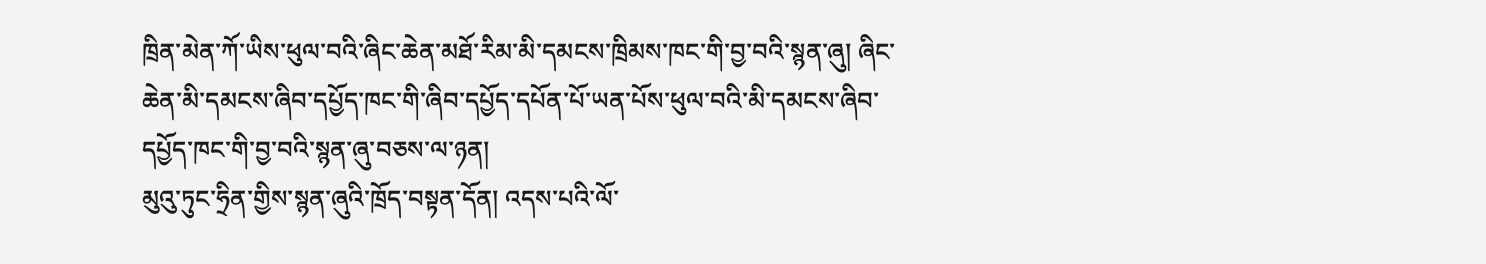ཁྲིན་མེན་ཀོ་ཡིས་ཕུལ་བའི་ཞིང་ཆེན་མཐོ་རིམ་མི་དམངས་ཁྲིམས་ཁང་གི་བྱ་བའི་སྙན་ཞུ། ཞིང་ཆེན་མི་དམངས་ཞིབ་དཔྱོད་ཁང་གི་ཞིབ་དཔྱོད་དཔོན་པོ་ཡན་པོས་ཕུལ་བའི་མི་དམངས་ཞིབ་དཔྱོད་ཁང་གི་བྱ་བའི་སྙན་ཞུ་བཅས་ལ་ཉན།
མུའུ་ཏུང་ཧྲིན་གྱིས་སྙན་ཞུའི་ཁྲོད་བསྟན་དོན། འདས་པའི་ལོ་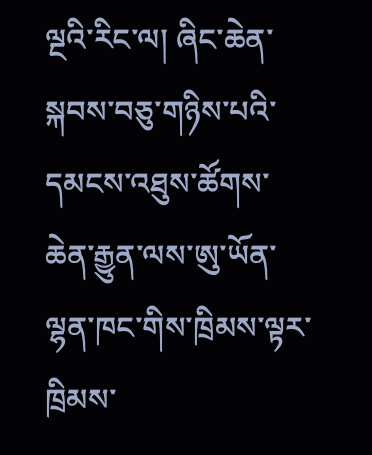ལྔའི་རིང་ལ། ཞིང་ཆེན་སྐབས་བཅུ་གཉིས་པའི་དམངས་འཐུས་ཚོགས་ཆེན་རྒྱུན་ལས་ཨུ་ཡོན་ལྷན་ཁང་གིས་ཁྲིམས་ལྟར་ཁྲིམས་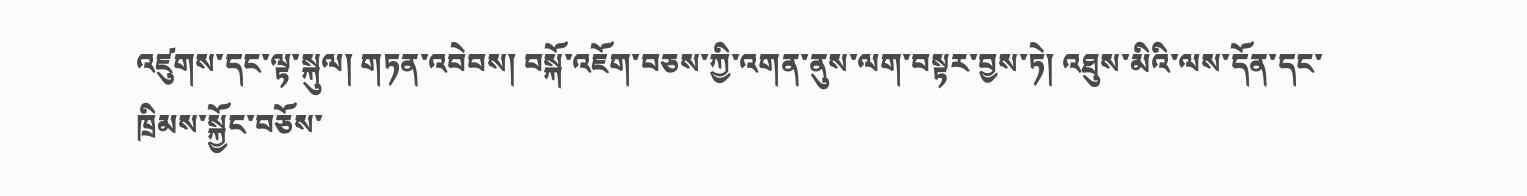འཛུགས་དང་ལྟ་སྐུལ། གཏན་འབེབས། བསྐོ་འཇོག་བཅས་ཀྱི་འགན་ནུས་ལག་བསྟར་བྱས་ཏེ། འཐུས་མིའི་ལས་དོན་དང་ཁྲིམས་སྐྱོང་བཅོས་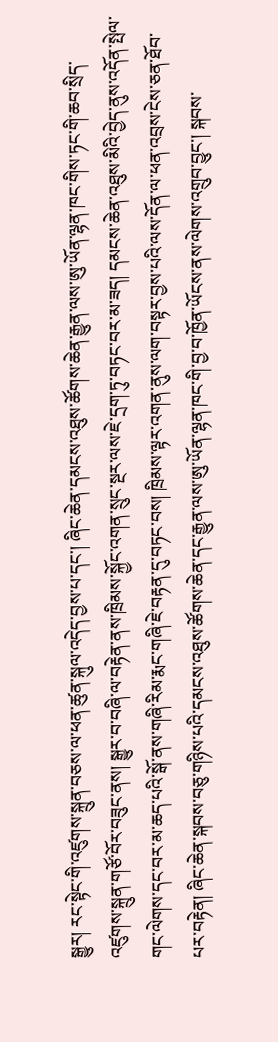སྒྱུར། རང་སྟེང་གི་འཛུགས་སྐྲུན་བཅས་ལ་ཕན་ཚུན་སྐུལ་འདེད་བྱས་པ་དང་། ཞིང་ཆེན་དམངས་འཐུས་ཚོགས་ཆེན་རྒྱུན་ལས་ཨུ་ཡོན་ལྷན་ཁང་གིས་ཏང་གི་ཆབ་སྲིད་འཛུགས་སྐྲུན་གཙོ་བོར་བཟུང་ནས། སྒྱུར་བ་བཞི་ལ་བརྟེན་ནས་ཁྲིམས་སྐྱོང་འགན་སྲུང་སྔར་ལས་ཇེ་དྲག་ཏུ་བཏང་བར་མ་ཟད། དམངས་ཆེན་འཐུས་མིའི་བྱེད་ནུས་འདོན་སྤེལ་གང་ལེགས་དང་བར་མ་ཆད་པའི་སྒོ་ནས་གཞི་རིམ་རྨང་གཞི་ཇེ་བརྟན་དུ་བཏང་བས། ཁྲིམས་ལྟར་འགན་ནུས་ལག་བསྟར་བྱས་པའི་ལས་དོན་ལ་ཕན་འབྲས་ངེས་ཅན་ཐོབ་པར་བརྟེན། ཞིང་ཆེན་སྐབས་བཅུ་གཉིས་པའི་དམངས་འཐུས་ཚོགས་ཆེན་དང་རྒྱུན་ལས་ཨུ་ཡོན་ལྷན་ཁང་གི་བྱ་བ་ཁྱོན་ཡོངས་ནས་ལེགས་འགྲུབ་བྱུང་། སྐབས་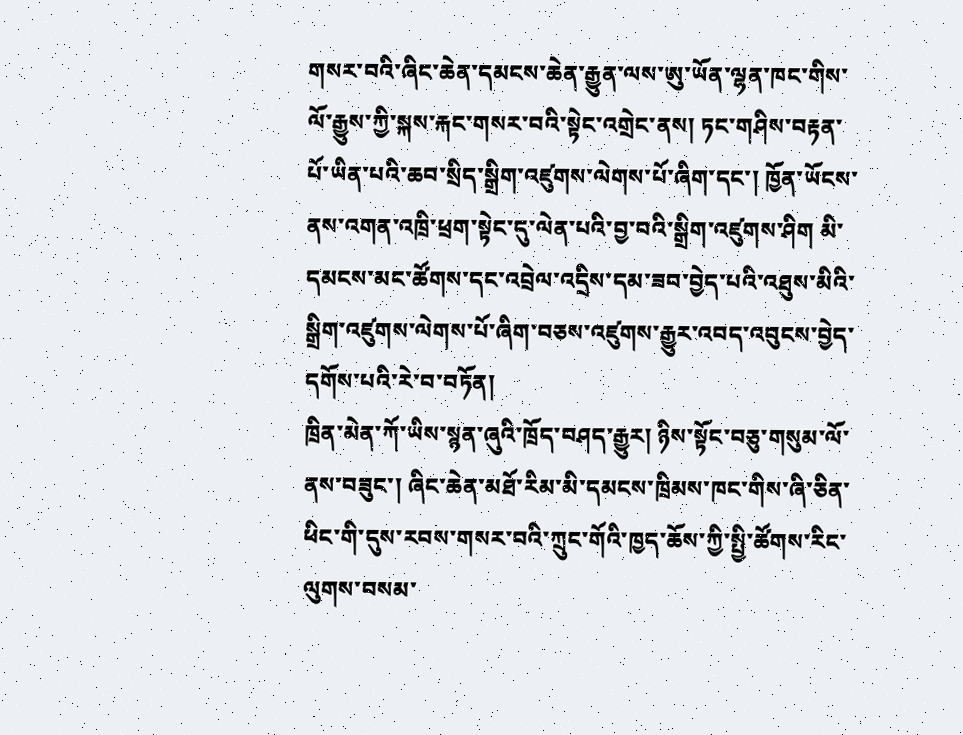གསར་བའི་ཞིང་ཆེན་དམངས་ཆེན་རྒྱུན་ལས་ཨུ་ཡོན་ལྷན་ཁང་གིས་ལོ་རྒྱུས་ཀྱི་སྐས་རྐང་གསར་བའི་སྟེང་འགྲེང་ནས། ཏང་གཤིས་བརྟན་པོ་ཡིན་པའི་ཆབ་སྲིད་སྒྲིག་འཛུགས་ལེགས་པོ་ཞིག་དང་། ཁྱོན་ཡོངས་ནས་འགན་འཁྲི་ཕྲག་སྟེང་དུ་ལེན་པའི་བྱ་བའི་སྒྲིག་འཛུགས་ཤིག མི་དམངས་མང་ཚོགས་དང་འབྲེལ་འདྲིས་དམ་ཟབ་བྱེད་པའི་འཐུས་མིའི་སྒྲིག་འཛུགས་ལེགས་པོ་ཞིག་བཅས་འཛུགས་རྒྱུར་འབད་འབུངས་བྱེད་དགོས་པའི་རེ་བ་བཏོན།
ཁྲིན་མེན་ཀོ་ཡིས་སྙན་ཞུའི་ཁྲོད་བཤད་རྒྱུར། ཉིས་སྟོང་བཅུ་གསུམ་ལོ་ནས་བཟུང་། ཞིང་ཆེན་མཐོ་རིམ་མི་དམངས་ཁྲིམས་ཁང་གིས་ཞི་ཅིན་ཕིང་གི་དུས་རབས་གསར་བའི་ཀྲུང་གོའི་ཁྱད་ཆོས་ཀྱི་སྤྱི་ཚོགས་རིང་ལུགས་བསམ་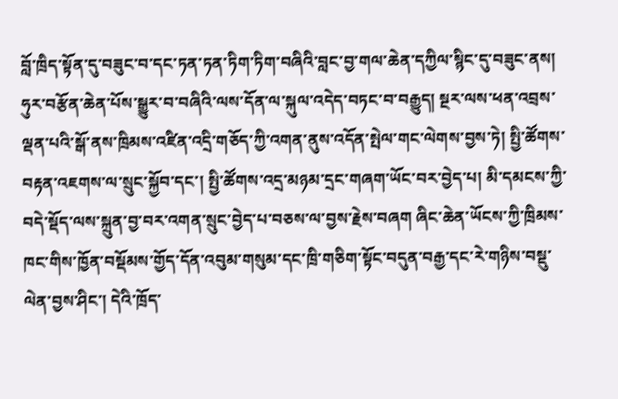བློ་ཁྲིད་སྟོན་དུ་བཟུང་བ་དང་ཏན་ཏན་ཏིག་ཏིག་བཞིའི་བླང་བྱ་གལ་ཆེན་དཀྱིལ་སྙིང་དུ་བཟུང་ནས། ཧུར་བརྩོན་ཆེན་པོས་སྒྱུར་བ་བཞིའི་ལས་དོན་ལ་སྐུལ་འདེད་བཏང་བ་བརྒྱུད། སྔར་ལས་ཕན་འབྲས་ལྡན་པའི་སྒོ་ནས་ཁྲིམས་འཛིན་འདྲི་གཅོད་ཀྱི་འགན་ནུས་འདོན་སྤེལ་གང་ལེགས་བྱས་ཏེ། སྤྱི་ཚོགས་བརྟན་འཇགས་ལ་སྲུང་སྐྱོབ་དང་། སྤྱི་ཚོགས་འདྲ་མཉམ་དྲང་གཞག་ཡོང་བར་བྱེད་པ། མི་དམངས་ཀྱི་བདེ་སྡོད་ལས་སྐྲུན་བྱ་བར་འགན་སྲུང་བྱེད་པ་བཅས་ལ་བྱས་རྗེས་བཞག ཞིང་ཆེན་ཡོངས་ཀྱི་ཁྲིམས་ཁང་གིས་ཁྱོན་བསྡོམས་གྱོད་དོན་འབུམ་གསུམ་དང་ཁྲི་གཅིག་སྟོང་བདུན་བརྒྱ་དང་རེ་གཉིས་བསྡུ་ལེན་བྱས་ཤིང་། དེའི་ཁྲོད་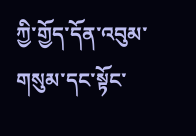ཀྱི་གྱོད་དོན་འབུམ་གསུམ་དང་སྟོང་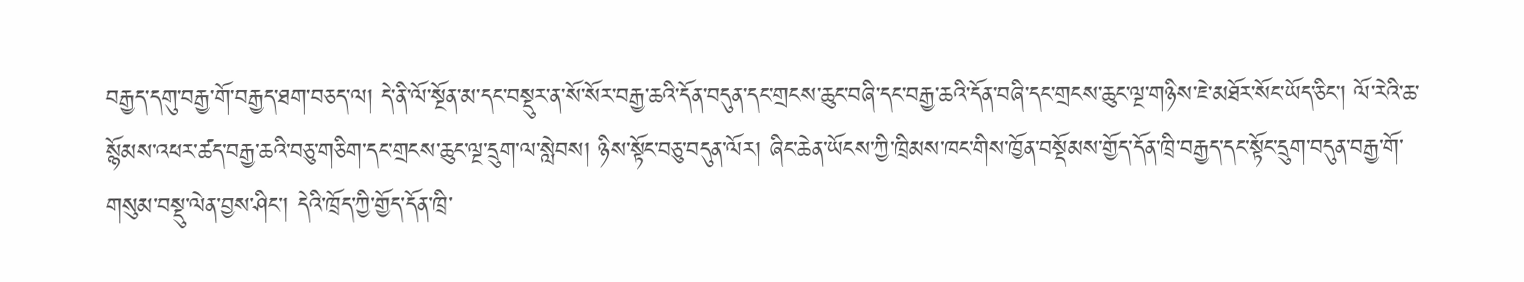བརྒྱད་དགུ་བརྒྱ་གོ་བརྒྱད་ཐག་བཅད་ལ། དེ་ནི་ལོ་སྔོན་མ་དང་བསྡུར་ན་སོ་སོར་བརྒྱ་ཆའི་དོན་བདུན་དང་གྲངས་ཆུང་བཞི་དང་བརྒྱ་ཆའི་དོན་བཞི་དང་གྲངས་ཆུང་ལྔ་གཉིས་ཇེ་མཐོར་སོང་ཡོད་ཅིང་། ལོ་རེའི་ཆ་སྙོམས་འཕར་ཚད་བརྒྱ་ཆའི་བཅུ་གཅིག་དང་གྲངས་ཆུང་ལྔ་དྲུག་ལ་སླེབས། ཉིས་སྟོང་བཅུ་བདུན་ལོར། ཞིང་ཆེན་ཡོངས་ཀྱི་ཁྲིམས་ཁང་གིས་ཁྱོན་བསྡོམས་གྱོད་དོན་ཁྲི་བརྒྱད་དང་སྟོང་དྲུག་བདུན་བརྒྱ་གོ་གསུམ་བསྡུ་ལེན་བྱས་ཤིང་། དེའི་ཁྲོད་ཀྱི་གྱོད་དོན་ཁྲི་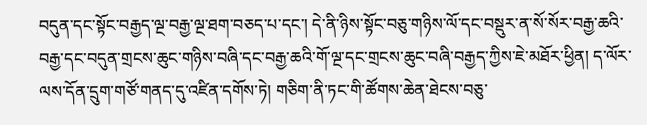བདུན་དང་སྟོང་བརྒྱད་ལྔ་བརྒྱ་ལྔ་ཐག་བཅད་པ་དང་། དེ་ནི་ཉིས་སྟོང་བཅུ་གཉིས་ལོ་དང་བསྡུར་ན་སོ་སོར་བརྒྱ་ཆའི་བརྒྱ་དང་བདུན་གྲངས་ཆུང་གཉིས་བཞི་དང་བརྒྱ་ཆའི་གོ་ལྔ་དང་གྲངས་ཆུང་བཞི་བརྒྱད་ཀྱིས་ཇེ་མཐོར་ཕྱིན། ད་ལོར་ལས་དོན་དྲུག་གཙོ་གནད་དུ་འཛིན་དགོས་ཏེ། གཅིག་ནི་ཏང་གི་ཚོགས་ཆེན་ཐེངས་བཅུ་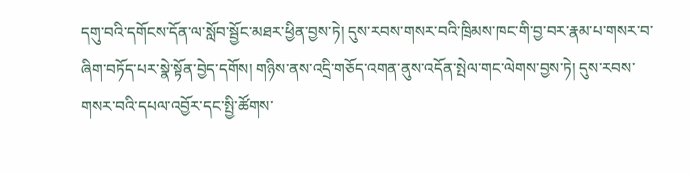དགུ་བའི་དགོངས་དོན་ལ་སློབ་སྦྱོང་མཐར་ཕྱིན་བྱས་ཏེ། དུས་རབས་གསར་བའི་ཁྲིམས་ཁང་གི་བྱ་བར་རྣམ་པ་གསར་བ་ཞིག་བཏོད་པར་སྣེ་སྟོན་བྱེད་དགོས། གཉིས་ནས་འདྲི་གཅོད་འགན་ནུས་འདོན་སྤེལ་གང་ལེགས་བྱས་ཏེ། དུས་རབས་གསར་བའི་དཔལ་འབྱོར་དང་སྤྱི་ཚོགས་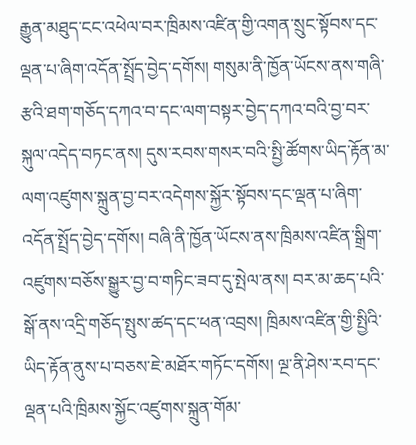རྒྱུན་མཐུད་ངང་འཕེལ་བར་ཁྲིམས་འཛིན་གྱི་འགན་སྲུང་སྟོབས་དང་ལྡན་པ་ཞིག་འདོན་སྤྲོད་བྱེད་དགོས། གསུམ་ནི་ཁྱོན་ཡོངས་ནས་གཞི་རྩའི་ཐག་གཅོད་དཀའ་བ་དང་ལག་བསྟར་བྱེད་དཀའ་བའི་བྱ་བར་སྐུལ་འདེད་བཏང་ནས། དུས་རབས་གསར་བའི་སྤྱི་ཚོགས་ཡིད་རྟོན་མ་ལག་འཛུགས་སྐྲུན་བྱ་བར་འདེགས་སྐྱོར་སྟོབས་དང་ལྡན་པ་ཞིག་འདོན་སྤྲོད་བྱེད་དགོས། བཞི་ནི་ཁྱོན་ཡོངས་ནས་ཁྲིམས་འཛིན་སྒྲིག་འཛུགས་བཅོས་སྒྱུར་བྱ་བ་གཏིང་ཟབ་དུ་སྤེལ་ནས། བར་མ་ཆད་པའི་སྒོ་ནས་འདྲི་གཅོད་སྤུས་ཚད་དང་ཕན་འབྲས། ཁྲིམས་འཛིན་གྱི་སྤྱིའི་ཡིད་རྟོན་ནུས་པ་བཅས་ཇེ་མཐོར་གཏོང་དགོས། ལྔ་ནི་ཤེས་རབ་དང་ལྡན་པའི་ཁྲིམས་སྐྱོང་འཛུགས་སྐྲུན་གོམ་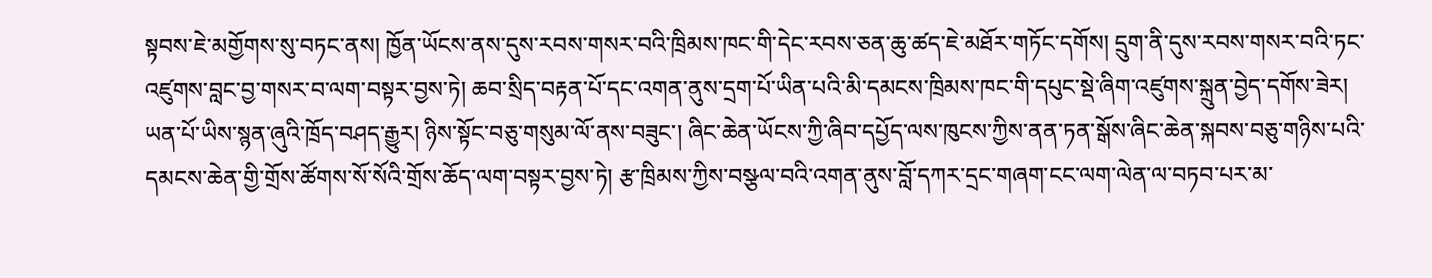སྟབས་ཇེ་མགྱོགས་སུ་བཏང་ནས། ཁྱོན་ཡོངས་ནས་དུས་རབས་གསར་བའི་ཁྲིམས་ཁང་གི་དེང་རབས་ཅན་ཆུ་ཚད་ཇེ་མཐོར་གཏོང་དགོས། དྲུག་ནི་དུས་རབས་གསར་བའི་ཏང་འཛུགས་བླང་བྱ་གསར་བ་ལག་བསྟར་བྱས་ཏེ། ཆབ་སྲིད་བརྟན་པོ་དང་འགན་ནུས་དྲག་པོ་ཡིན་པའི་མི་དམངས་ཁྲིམས་ཁང་གི་དཔུང་སྡེ་ཞིག་འཛུགས་སྐྲུན་བྱེད་དགོས་ཟེར།
ཡན་པོ་ཡིས་སྙན་ཞུའི་ཁྲོད་བཤད་རྒྱུར། ཉིས་སྟོང་བཅུ་གསུམ་ལོ་ནས་བཟུང་། ཞིང་ཆེན་ཡོངས་ཀྱི་ཞིབ་དཔྱོད་ལས་ཁུངས་ཀྱིས་ནན་ཏན་སྒོས་ཞིང་ཆེན་སྐབས་བཅུ་གཉིས་པའི་དམངས་ཆེན་གྱི་གྲོས་ཚོགས་སོ་སོའི་གྲོས་ཆོད་ལག་བསྟར་བྱས་ཏེ། རྩ་ཁྲིམས་ཀྱིས་བསྩལ་བའི་འགན་ནུས་བློ་དཀར་དྲང་གཞག་ངང་ལག་ལེན་ལ་བཏབ་པར་མ་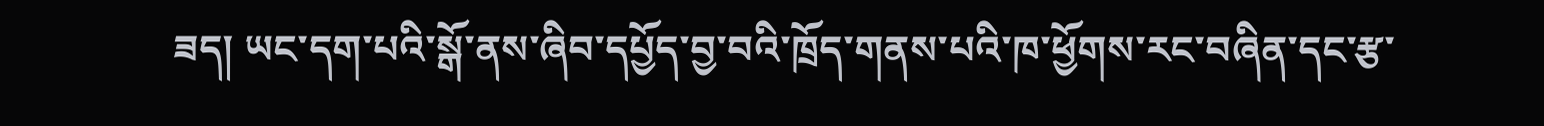ཟད། ཡང་དག་པའི་སྒོ་ནས་ཞིབ་དཔྱོད་བྱ་བའི་ཁྲོད་གནས་པའི་ཁ་ཕྱོགས་རང་བཞིན་དང་རྩ་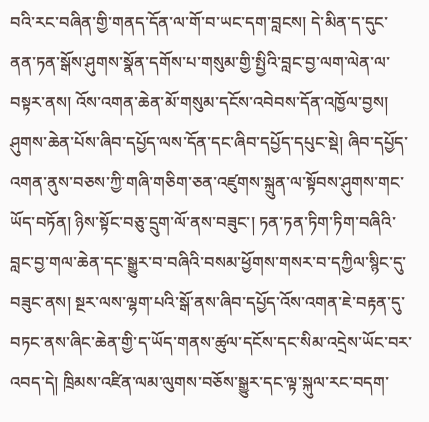བའི་རང་བཞིན་གྱི་གནད་དོན་ལ་གོ་བ་ཡང་དག་བླངས། དེ་མིན་ད་དུང་ནན་ཏན་སྒོས་ཤུགས་སྣོན་དགོས་པ་གསུམ་གྱི་སྤྱིའི་བླང་བྱ་ལག་ལེན་ལ་བསྟར་ནས། འོས་འགན་ཆེན་མོ་གསུམ་དངོས་འབེབས་དོན་འཁྱོལ་བྱས། ཤུགས་ཆེན་པོས་ཞིབ་དཔྱོད་ལས་དོན་དང་ཞིབ་དཔྱོད་དཔུང་སྡེ། ཞིབ་དཔྱོད་འགན་ནུས་བཅས་ཀྱི་གཞི་གཅིག་ཅན་འཛུགས་སྐྲུན་ལ་སྟོབས་ཤུགས་གང་ཡོད་བཏོན། ཉིས་སྟོང་བཅུ་དྲུག་ལོ་ནས་བཟུང་། ཏན་ཏན་ཏིག་ཏིག་བཞིའི་བླང་བྱ་གལ་ཆེན་དང་སྒྱུར་བ་བཞིའི་བསམ་ཕྱོགས་གསར་བ་དཀྱིལ་སྙིང་དུ་བཟུང་ནས། སྔར་ལས་ལྷག་པའི་སྒོ་ནས་ཞིབ་དཔྱོད་འོས་འགན་ཇེ་བརྟན་དུ་བཏང་ནས་ཞིང་ཆེན་གྱི་ད་ཡོད་གནས་ཚུལ་དངོས་དང་སིམ་འདྲེས་ཡོང་བར་འབད་དེ། ཁྲིམས་འཛིན་ལམ་ལུགས་བཅོས་སྒྱུར་དང་ལྟ་སྐུལ་རང་བདག་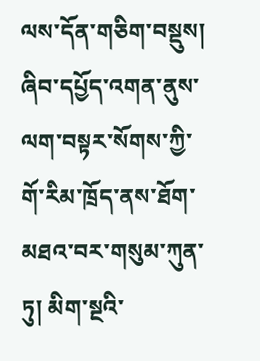ལས་དོན་གཅིག་བསྡུས། ཞིབ་དཔྱོད་འགན་ནུས་ལག་བསྟར་སོགས་ཀྱི་གོ་རིམ་ཁྲོད་ནས་ཐོག་མཐའ་བར་གསུམ་ཀུན་ཏུ། མིག་སྔའི་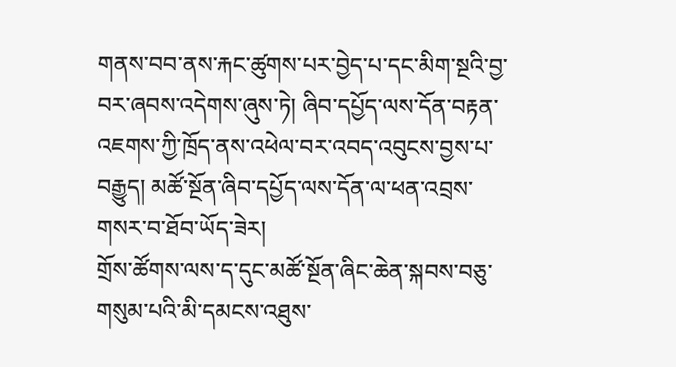གནས་བབ་ནས་རྐང་ཚུགས་པར་བྱེད་པ་དང་མིག་སྔའི་བྱ་བར་ཞབས་འདེགས་ཞུས་ཏེ། ཞིབ་དཔྱོད་ལས་དོན་བརྟན་འཇགས་ཀྱི་ཁྲོད་ནས་འཕེལ་བར་འབད་འབུངས་བྱས་པ་བརྒྱུད། མཚོ་སྔོན་ཞིབ་དཔྱོད་ལས་དོན་ལ་ཕན་འབྲས་གསར་བ་ཐོབ་ཡོད་ཟེར།
གྲོས་ཚོགས་ལས་ད་དུང་མཚོ་སྔོན་ཞིང་ཆེན་སྐབས་བཅུ་གསུམ་པའི་མི་དམངས་འཐུས་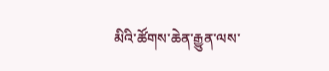མིའི་ཚོགས་ཆེན་རྒྱུན་ལས་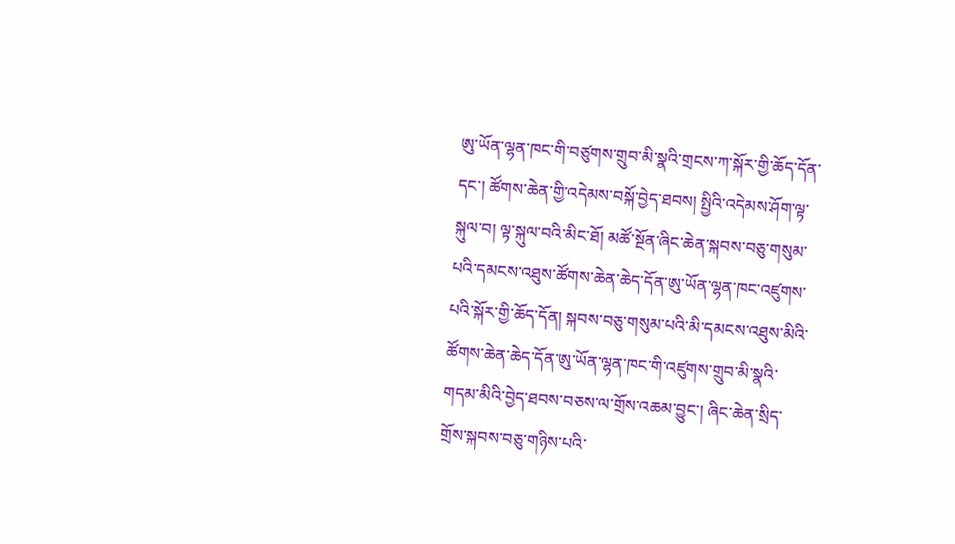ཨུ་ཡོན་ལྷན་ཁང་གི་བཙུགས་གྲུབ་མི་སྣའི་གྲངས་ཀ་སྐོར་གྱི་ཆོད་དོན་དང་། ཚོགས་ཆེན་གྱི་འདེམས་བསྐོ་བྱེད་ཐབས། སྤྱིའི་འདེམས་ཤོག་ལྟ་སྐུལ་བ། ལྟ་སྐུལ་བའི་མིང་ཐོ། མཚོ་སྔོན་ཞིང་ཆེན་སྐབས་བཅུ་གསུམ་པའི་དམངས་འཐུས་ཚོགས་ཆེན་ཆེད་དོན་ཨུ་ཡོན་ལྷན་ཁང་འཛུགས་པའི་སྐོར་གྱི་ཆོད་དོན། སྐབས་བཅུ་གསུམ་པའི་མི་དམངས་འཐུས་མིའི་ཚོགས་ཆེན་ཆེད་དོན་ཨུ་ཡོན་ལྷན་ཁང་གི་འཛུགས་གྲུབ་མི་སྣའི་གདམ་མིའི་བྱེད་ཐབས་བཅས་ལ་གྲོས་འཆམ་བྱུང་། ཞིང་ཆེན་སྲིད་གྲོས་སྐབས་བཅུ་གཉིས་པའི་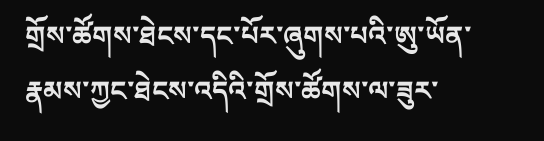གྲོས་ཚོགས་ཐེངས་དང་པོར་ཞུགས་པའི་ཨུ་ཡོན་རྣམས་ཀྱང་ཐེངས་འདིའི་གྲོས་ཚོགས་ལ་ཟུར་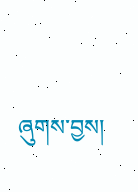ཞུགས་བྱས།